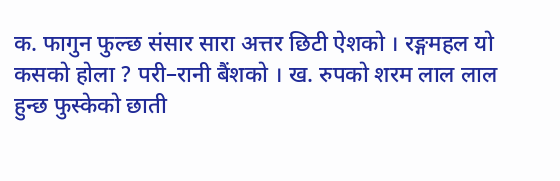क. फागुन फुल्छ संसार सारा अत्तर छिटी ऐशको । रङ्गमहल यो कसको होला ? परी–रानी बैंशको । ख. रुपको शरम लाल लाल हुन्छ फुस्केको छाती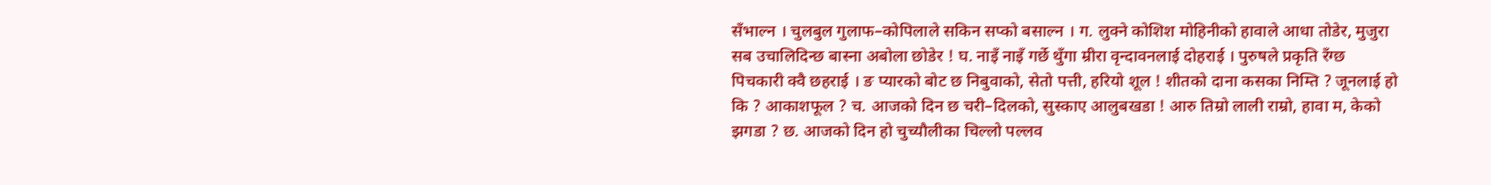सँभाल्न । चुलबुल गुलाफ–कोपिलाले सकिन सप्को बसाल्न । ग. लुक्ने कोशिश मोहिनीको हावाले आधा तोडेर, मुजुरा सब उचालिदिन्छ बास्ना अबोला छोडेर ! घ. नाइँ नाइँ गर्छे थुँगा म्रीरा वृन्दावनलाई दोहराई । पुरुषले प्रकृति रँग्छ पिचकारी क्वै छहराई । ङ प्यारको बोट छ निबुवाको, सेतो पत्ती, हरियो शूल ! शीतको दाना कसका निम्ति ? जूनलाई हो कि ? आकाशफूल ? च. आजको दिन छ चरी–दिलको, सुस्काए आलुबखडा ! आरु तिम्रो लाली राम्रो, हावा म, केको झगडा ? छ. आजको दिन हो चुच्यौलीका चिल्लो पल्लव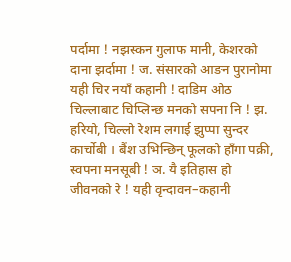पर्दामा ! नझस्कन गुलाफ मानी, केशरको दाना झर्दामा ! ज. संसारको आङन पुरानोमा यही चिर नयाँ कहानी ! दाडिम ओठ चिल्लाबाट चिप्लिन्छ मनको सपना नि ! झ. हरियो, चिल्लो रेशम लगाई झुप्पा सुन्दर कार्चोबी । बैंश उभिन्छिन् फूलको हाँगा पक्री, स्वपना मनसूबी ! ञ. यै इतिहास हो जीवनको रे ! यही वृन्दावन–कहानी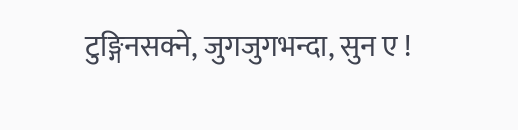टुङ्गिनसक्ने, जुगजुगभन्दा, सुन ए !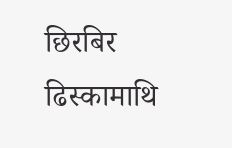छिरबिर ढिस्कामाथि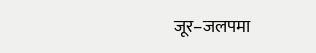जूर–जलपमा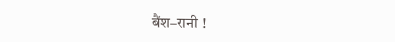बैंश–रानी !